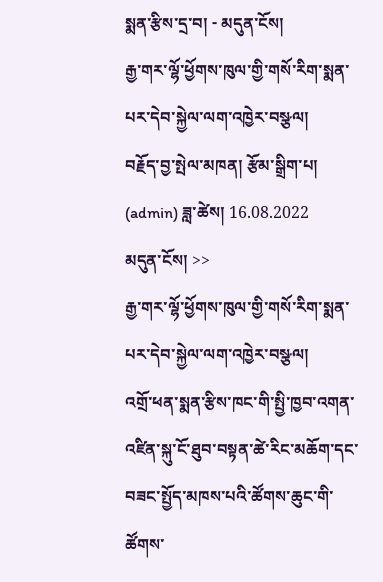སྨན་རྩིས་དྲ་བ། - མདུན་ངོས།
རྒྱ་གར་ལྷོ་ཕྱོགས་ཁུལ་གྱི་གསོ་རིག་སྨན་པར་དེབ་སྐྱེལ་ལག་འཁྱེར་བསྩལ།
བརྗོད་བྱ་སྤེལ་མཁན། རྩོམ་སྒྲིག་པ། (admin) ཟླ་ཚེས། 16.08.2022
མདུན་ངོས། >>
རྒྱ་གར་ལྷོ་ཕྱོགས་ཁུལ་གྱི་གསོ་རིག་སྨན་པར་དེབ་སྐྱེལ་ལག་འཁྱེར་བསྩལ།
འགྲོ་ཕན་སྨན་རྩིས་ཁང་གི་སྤྱི་ཁྱབ་འགན་འཛིན་སྐུ་ངོ་ཐུབ་བསྟན་ཚེ་རིང་མཆོག་དང་བཟང་སྤྱོད་མཁས་པའི་ཚོགས་ཆུང་གི་ཚོགས་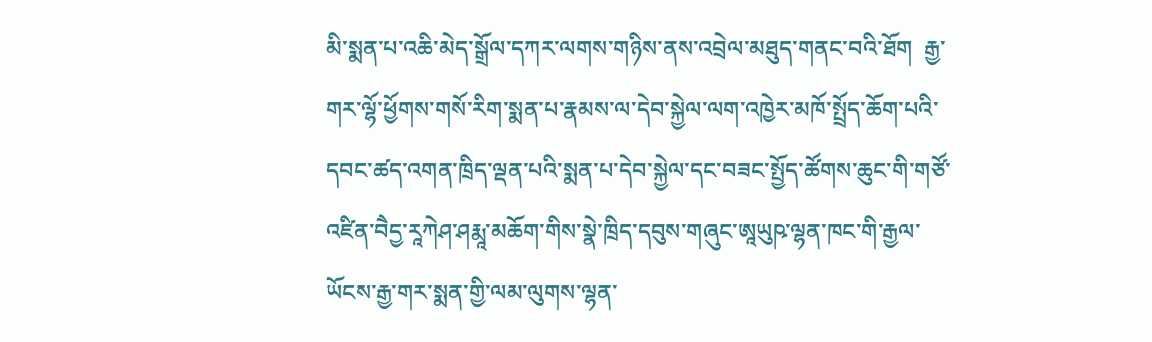མི་སྨན་པ་འཆི་མེད་སྒྲོལ་དཀར་ལགས་གཉིས་ནས་འབྲེལ་མཐུད་གནང་བའི་ཐོག  རྒྱ་གར་ལྷོ་ཕྱོགས་གསོ་རིག་སྨན་པ་རྣམས་ལ་དེབ་སྐྱེལ་ལག་འཁྱེར་མཁོ་སྤྲོད་ཆོག་པའི་དབང་ཚད་འགན་ཁྲིད་ལྡན་པའི་སྨན་པ་དེབ་སྐྱེལ་དང་བཟང་སྤྱོད་ཚོགས་ཆུང་གི་གཙོ་འཛིན་བཻདྱ་རཱཀེཤ་ཤརྨཱ་མཆོག་གིས་སྣེ་ཁྲིད་དབུས་གཞུང་ཨཱཡུཥ་ལྷན་ཁང་གི་རྒྱལ་ཡོངས་རྒྱ་གར་སྨན་གྱི་ལམ་ལུགས་ལྷན་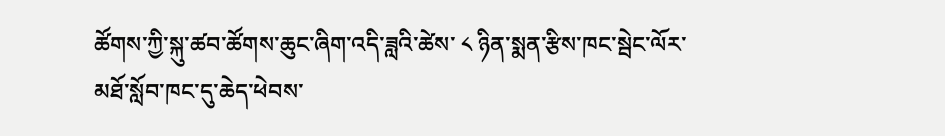ཚོགས་ཀྱི་སྐུ་ཚབ་ཚོགས་ཆུང་ཞིག་འདི་ཟླའི་ཚེས་ ༨ ཉིན་སྨན་རྩིས་ཁང་སྦེང་ལོར་མཐོ་སློབ་ཁང་དུ་ཆེད་ཕེབས་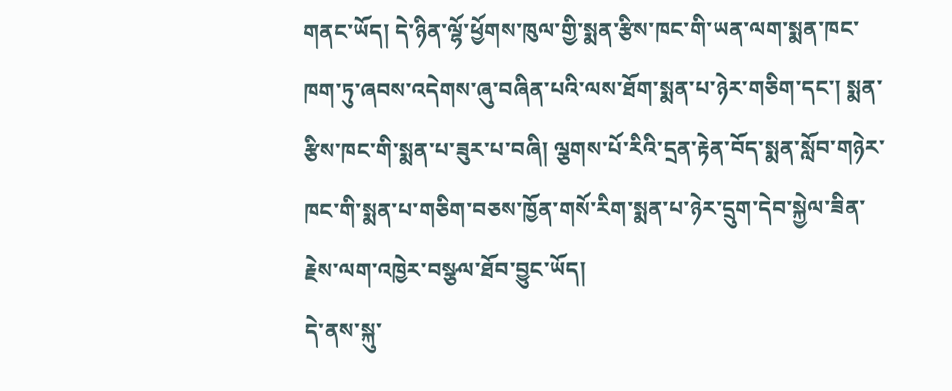གནང་ཡོད། དེ་ཉིན་ལྷོ་ཕྱོགས་ཁུལ་གྱི་སྨན་རྩིས་ཁང་གི་ཡན་ལག་སྨན་ཁང་ཁག་ཏུ་ཞབས་འདེགས་ཞུ་བཞིན་པའི་ལས་ཐོག་སྨན་པ་ཉེར་གཅིག་དང་། སྨན་རྩིས་ཁང་གི་སྨན་པ་ཟུར་པ་བཞི། ལྕགས་པོ་རིའི་དྲན་རྟེན་བོད་སྨན་སློབ་གཉེར་ཁང་གི་སྨན་པ་གཅིག་བཅས་ཁྱོན་གསོ་རིག་སྨན་པ་ཉེར་དྲུག་དེབ་སྐྱེལ་ཟིན་རྗེས་ལག་འཁྱེར་བསྩལ་ཐོབ་བྱུང་ཡོད།
དེ་ནས་སྐུ་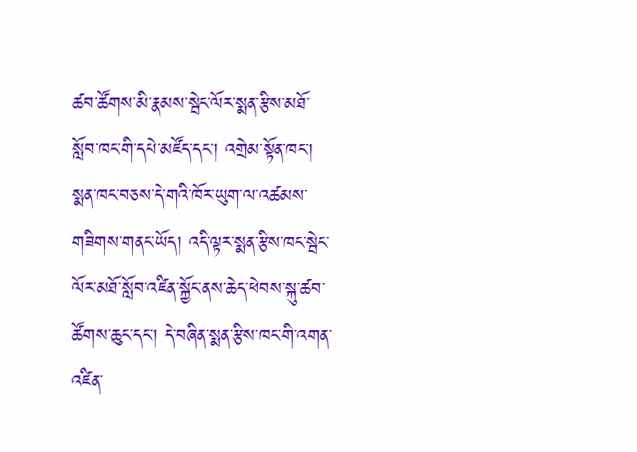ཚབ་ཚོགས་མི་རྣམས་སྦེང་ལོར་སྨན་རྩིས་མཐོ་སློབ་ཁང་གི་དཔེ་མཛོད་དང་། འགྲེམ་སྟོན་ཁང་། སྨན་ཁང་བཅས་དེ་གའི་ཁོར་ཡུག་ལ་འཚམས་གཟིགས་གནང་ཡོད། འདི་ལྟར་སྨན་རྩིས་ཁང་སྦེང་ལོར་མཐོ་སློབ་འཛིན་སྐྱོང་ནས་ཆེད་ཕེབས་སྐུ་ཚབ་ཚོགས་ཆུང་དང་། དེ་བཞིན་སྨན་རྩིས་ཁང་གི་འགན་འཛིན་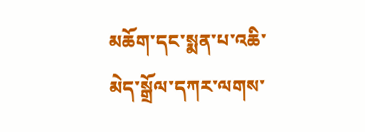མཆོག་དང་སྨན་པ་འཆི་མེད་སྒྲོལ་དཀར་ལགས་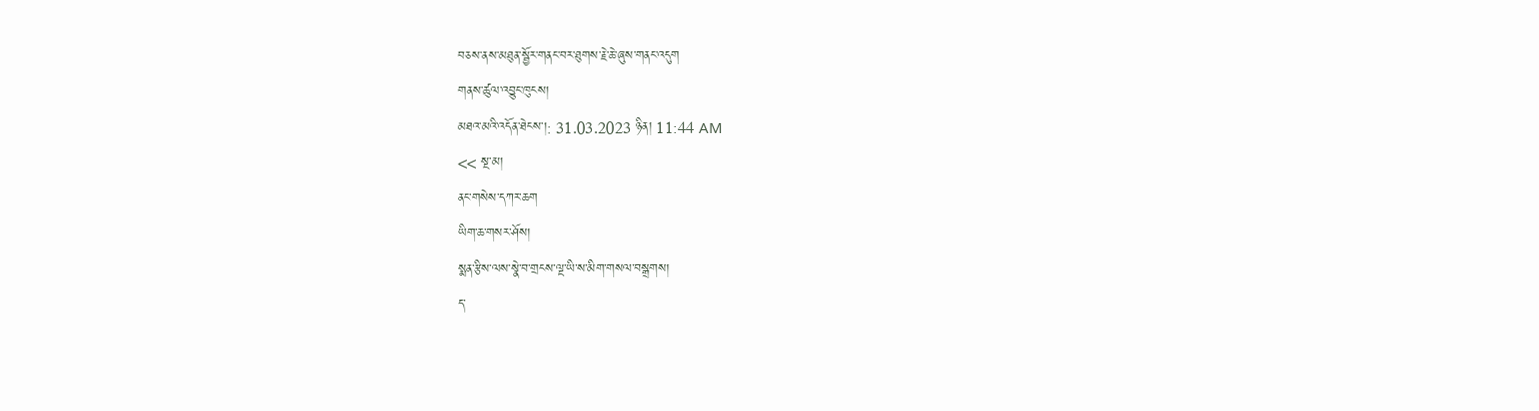བཅས་ནས་མཐུན་སྦྱོར་གནང་བར་ཐུགས་རྗེ་ཆེ་ཞུས་གནང་འདུག
གནས་ཚུལ་འབྱུང་ཁུངས།
མཐའ་མའི་འདོན་ཐེངས་།: 31.03.2023 ཉིན། 11:44 AM
<< སྔ་མ།
ནང་གསེས་དཀར་ཆག
ཡིག་ཆ་གསར་ཤོས།
སྨན་རྩིས་ལས་སྣེ་བ་གྲངས་ལྔ་ཡི་ས་མིག་གསལ་བསྒྲགས།
ད་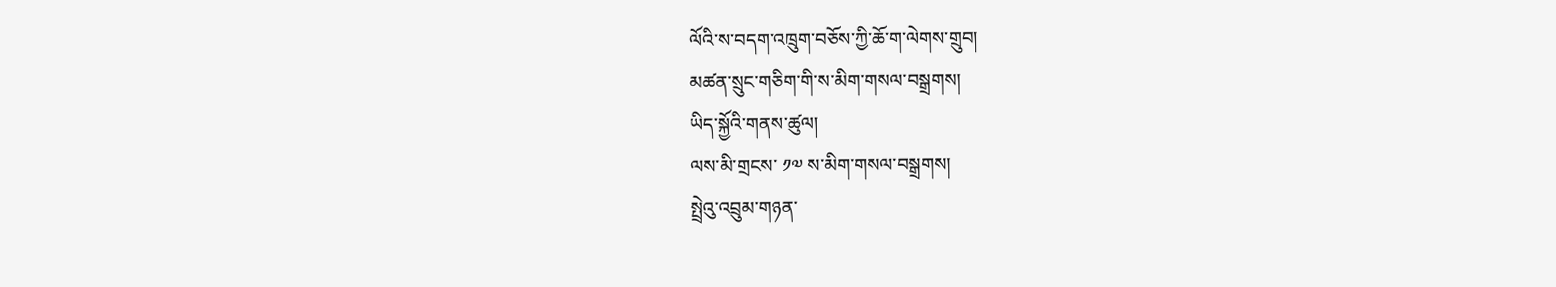ལོའི་ས་བདག་འཁྲུག་བཅོས་ཀྱི་ཆོ་ག་ལེགས་གྲུབ།
མཚན་སྲུང་གཅིག་གི་ས་མིག་གསལ་བསྒྲགས།
ཡིད་སྐྱོའི་གནས་ཚུལ།
ལས་མི་གྲངས་ ༡༧ ས་མིག་གསལ་བསྒྲགས།
སྤྲེའུ་འབྲུམ་གཉན་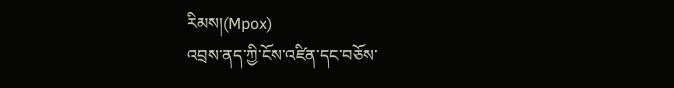རིམས།(Mpox)
འབྲས་ནད་ཀྱི་ངོས་འཛིན་དང་བཅོས་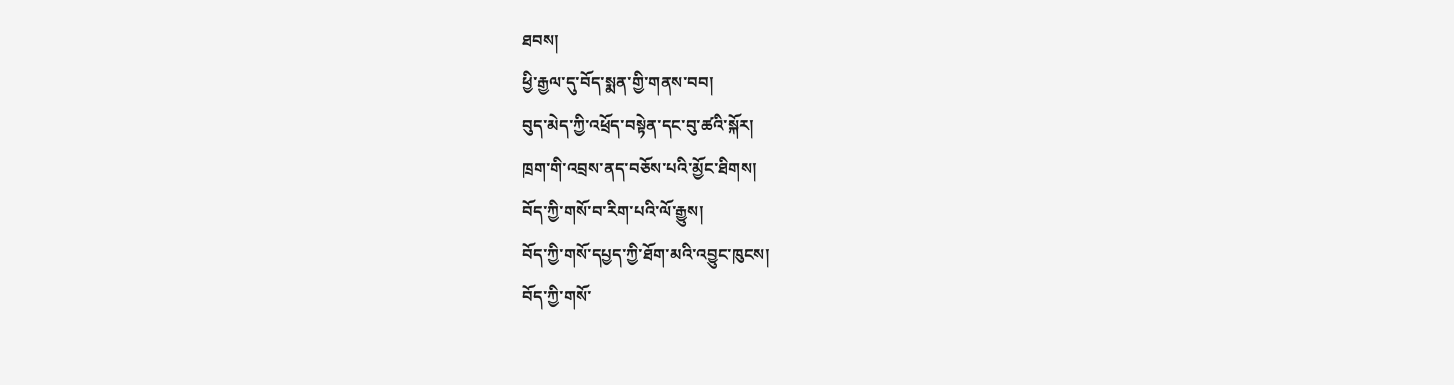ཐབས།
ཕྱི་རྒྱལ་དུ་བོད་སྨན་གྱི་གནས་བབ།
བུད་མེད་ཀྱི་འཕྲོད་བསྟེན་དང་བུ་ཚའི་སྐོར།
ཁྲག་གི་འབྲས་ནད་བཅོས་པའི་མྱོང་ཐིགས།
བོད་ཀྱི་གསོ་བ་རིག་པའི་ལོ་རྒྱུས།
བོད་ཀྱི་གསོ་དཔྱད་ཀྱི་ཐོག་མའི་འབྱུང་ཁུངས།
བོད་ཀྱི་གསོ་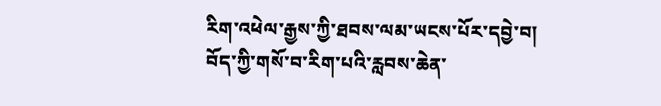རིག་འཕེལ་རྒྱས་ཀྱི་ཐབས་ལམ་ཡངས་པོར་དབྱེ་བ།
བོད་ཀྱི་གསོ་བ་རིག་པའི་རླབས་ཆེན་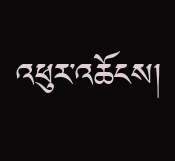འཕུར་འཆོངས།